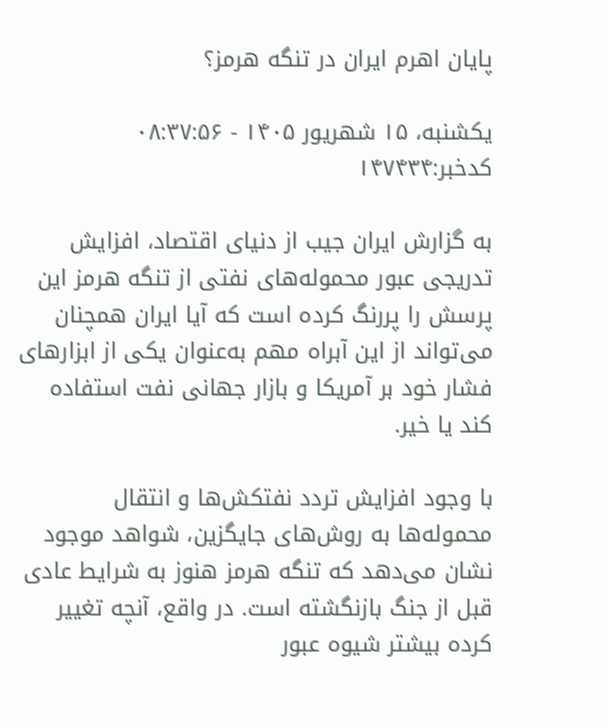پایان اهرم ایران در تنگه هرمز؟

یکشنبه، ۱۵ شهریور ۱۴۰۵ - ۰۸:۳۷:۵۶
کدخبر:۱۴۷۴۳۴

به گزارش ایران جیب از دنیای اقتصاد، افزایش تدریجی عبور محموله‌های نفتی از تنگه هرمز این پرسش را پررنگ کرده است که آیا ایران همچنان می‌تواند از این آبراه مهم به‌عنوان یکی از ابزارهای فشار خود بر آمریکا و بازار جهانی نفت استفاده کند یا خیر.

با وجود افزایش تردد نفتکش‌ها و انتقال محموله‌ها به روش‌های جایگزین، شواهد موجود نشان می‌دهد که تنگه هرمز هنوز به شرایط عادی قبل از جنگ بازنگشته است. در واقع، آنچه تغییر کرده بیشتر شیوه عبور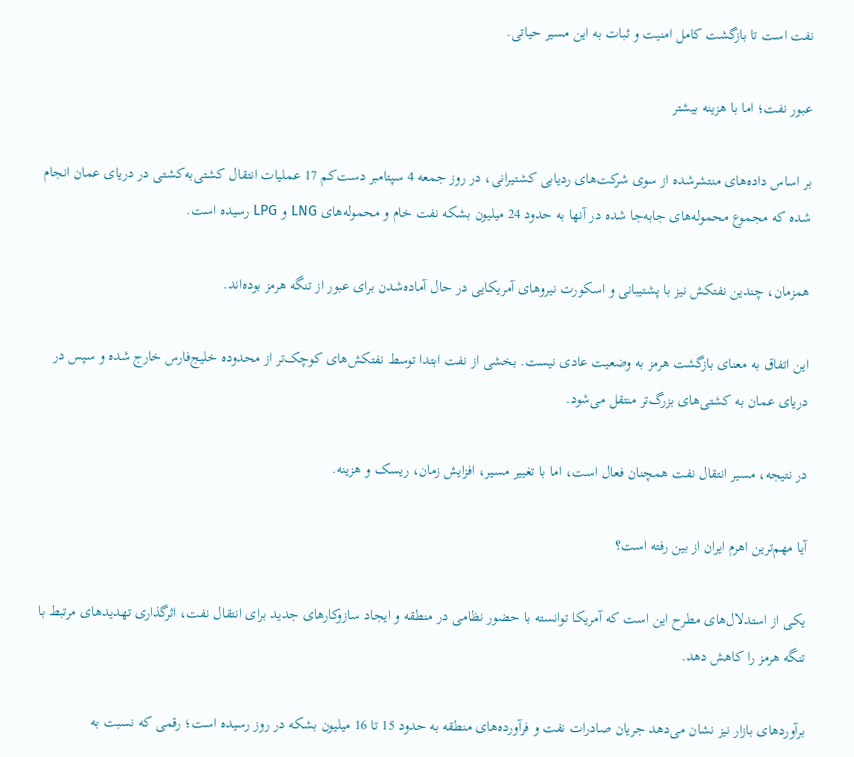نفت است تا بازگشت کامل امنیت و ثبات به این مسیر حیاتی.

عبور نفت؛ اما با هزینه بیشتر

بر اساس داده‌های منتشرشده از سوی شرکت‌های ردیابی کشتیرانی، در روز جمعه 4 سپتامبر دست‌کم 17 عملیات انتقال کشتی‌به‌کشتی در دریای عمان انجام شده که مجموع محموله‌های جابه‌جا شده در آنها به حدود 24 میلیون بشکه نفت خام و محموله‌های LNG و LPG رسیده است.

همزمان، چندین نفتکش نیز با پشتیبانی و اسکورت نیروهای آمریکایی در حال آماده‌شدن برای عبور از تنگه هرمز بوده‌اند.

این اتفاق به معنای بازگشت هرمز به وضعیت عادی نیست. بخشی از نفت ابتدا توسط نفتکش‌های کوچک‌تر از محدوده خلیج‌فارس خارج شده و سپس در دریای عمان به کشتی‌های بزرگ‌تر منتقل می‌شود.

در نتیجه، مسیر انتقال نفت همچنان فعال است، اما با تغییر مسیر، افزایش زمان، ریسک و هزینه.

آیا مهم‌ترین اهرم ایران از بین رفته است؟

یکی از استدلال‌های مطرح این است که آمریکا توانسته با حضور نظامی در منطقه و ایجاد سازوکارهای جدید برای انتقال نفت، اثرگذاری تهدیدهای مرتبط با تنگه هرمز را کاهش دهد.

برآوردهای بازار نیز نشان می‌دهد جریان صادرات نفت و فرآورده‌های منطقه به حدود 15 تا 16 میلیون بشکه در روز رسیده است؛ رقمی که نسبت به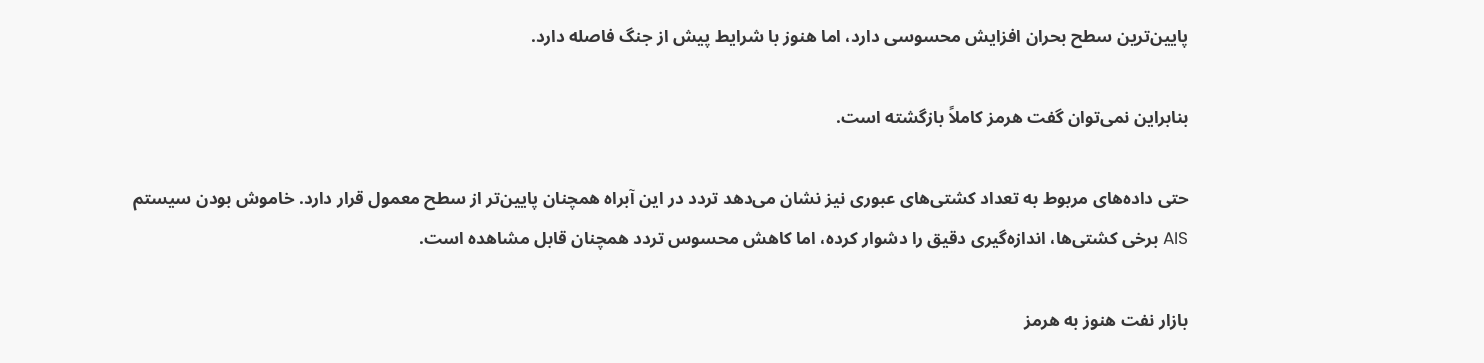پایین‌ترین سطح بحران افزایش محسوسی دارد، اما هنوز با شرایط پیش از جنگ فاصله دارد.

بنابراین نمی‌توان گفت هرمز کاملاً بازگشته است.

حتی داده‌های مربوط به تعداد کشتی‌های عبوری نیز نشان می‌دهد تردد در این آبراه همچنان پایین‌تر از سطح معمول قرار دارد. خاموش بودن سیستم AIS برخی کشتی‌ها، اندازه‌گیری دقیق را دشوار کرده، اما کاهش محسوس تردد همچنان قابل مشاهده است.

بازار نفت هنوز به هرمز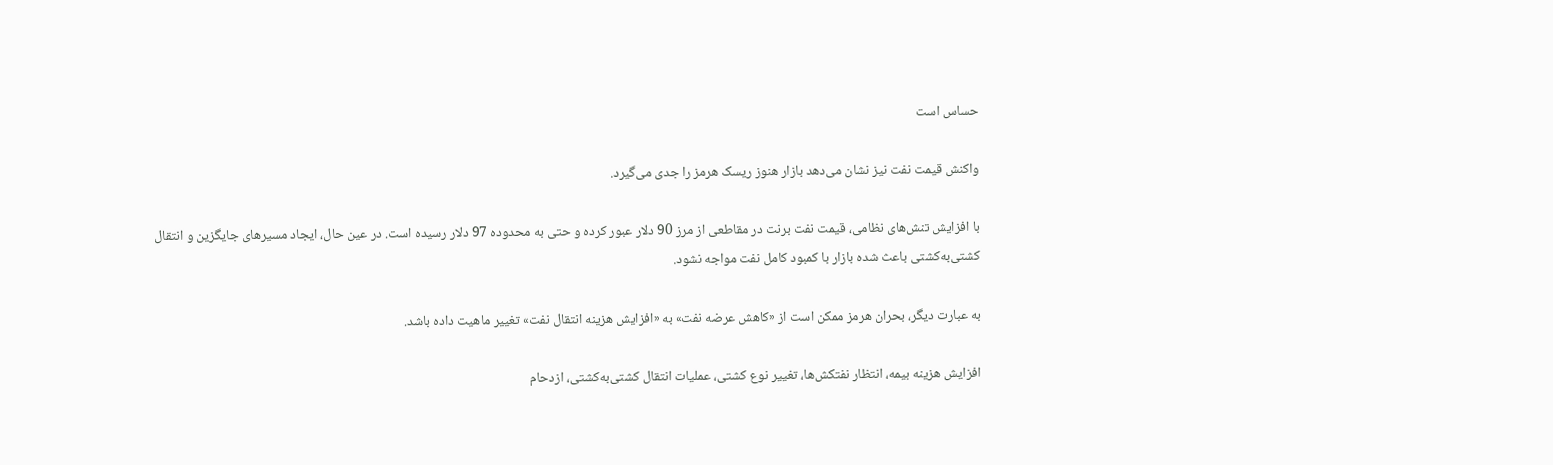حساس است

واکنش قیمت نفت نیز نشان می‌دهد بازار هنوز ریسک هرمز را جدی می‌گیرد.

با افزایش تنش‌های نظامی، قیمت نفت برنت در مقاطعی از مرز 90 دلار عبور کرده و حتی به محدوده 97 دلار رسیده است. در عین حال، ایجاد مسیرهای جایگزین و انتقال کشتی‌به‌کشتی باعث شده بازار با کمبود کامل نفت مواجه نشود.

به عبارت دیگر، بحران هرمز ممکن است از «کاهش عرضه نفت» به «افزایش هزینه انتقال نفت» تغییر ماهیت داده باشد.

افزایش هزینه بیمه، انتظار نفتکش‌ها، تغییر نوع کشتی، عملیات انتقال کشتی‌به‌کشتی، ازدحام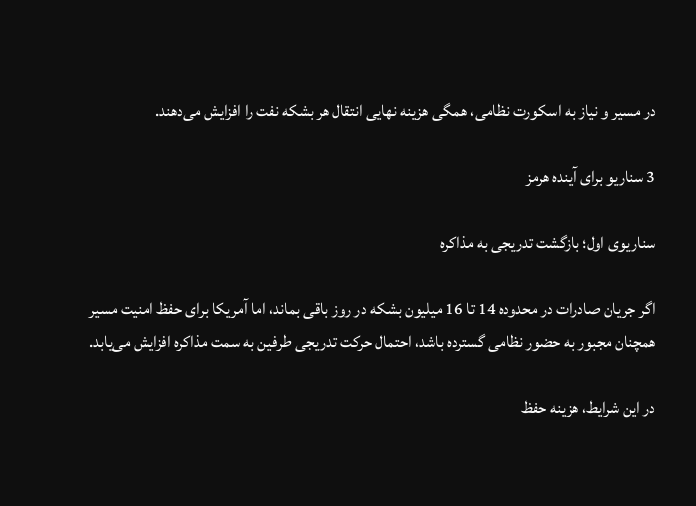در مسیر و نیاز به اسکورت نظامی، همگی هزینه نهایی انتقال هر بشکه نفت را افزایش می‌دهند.

3 سناریو برای آینده هرمز

سناریوی اول؛ بازگشت تدریجی به مذاکره

اگر جریان صادرات در محدوده 14 تا 16 میلیون بشکه در روز باقی بماند، اما آمریکا برای حفظ امنیت مسیر همچنان مجبور به حضور نظامی گسترده باشد، احتمال حرکت تدریجی طرفین به سمت مذاکره افزایش می‌یابد.

در این شرایط، هزینه حفظ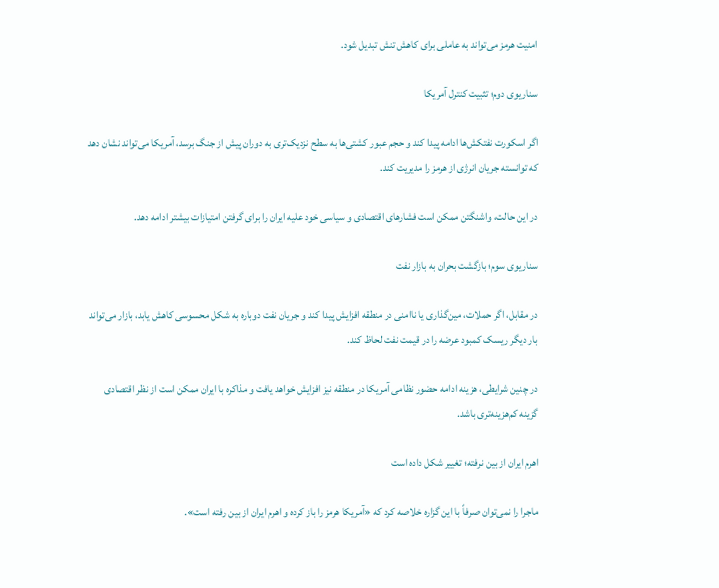امنیت هرمز می‌تواند به عاملی برای کاهش تنش تبدیل شود.

سناریوی دوم؛ تثبیت کنترل آمریکا

اگر اسکورت نفتکش‌ها ادامه پیدا کند و حجم عبور کشتی‌ها به سطح نزدیک‌تری به دوران پیش از جنگ برسد، آمریکا می‌تواند نشان دهد که توانسته جریان انرژی از هرمز را مدیریت کند.

در این حالت، واشنگتن ممکن است فشارهای اقتصادی و سیاسی خود علیه ایران را برای گرفتن امتیازات بیشتر ادامه دهد.

سناریوی سوم؛ بازگشت بحران به بازار نفت

در مقابل، اگر حملات، مین‌گذاری یا ناامنی در منطقه افزایش پیدا کند و جریان نفت دوباره به شکل محسوسی کاهش یابد، بازار می‌تواند بار دیگر ریسک کمبود عرضه را در قیمت نفت لحاظ کند.

در چنین شرایطی، هزینه ادامه حضور نظامی آمریکا در منطقه نیز افزایش خواهد یافت و مذاکره با ایران ممکن است از نظر اقتصادی گزینه کم‌هزینه‌تری باشد.

اهرم ایران از بین نرفته؛ تغییر شکل داده است

ماجرا را نمی‌توان صرفاً با این گزاره خلاصه کرد که «آمریکا هرمز را باز کرده و اهرم ایران از بین رفته است».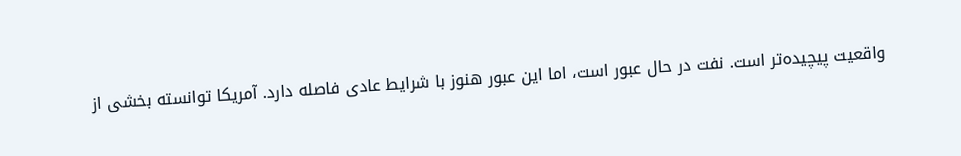واقعیت پیچیده‌تر است. نفت در حال عبور است، اما این عبور هنوز با شرایط عادی فاصله دارد. آمریکا توانسته بخشی از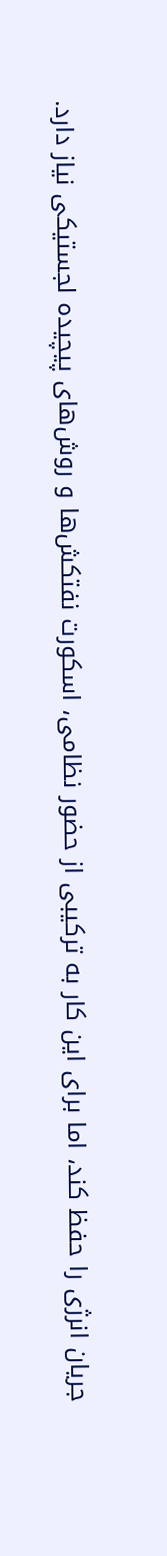جریان انرژی را حفظ کند، اما برای این کار به ترکیبی از حضور نظامی، اسکورت نفتکش‌ها و روش‌های پیچیده لجستیکی نیاز دارد.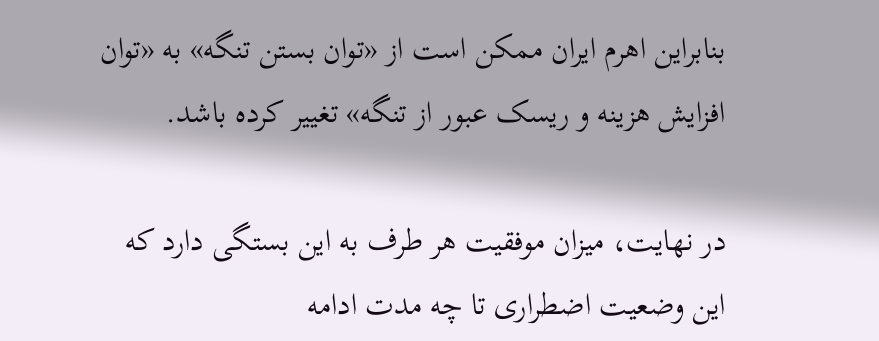بنابراین اهرم ایران ممکن است از «توان بستن تنگه» به «توان افزایش هزینه و ریسک عبور از تنگه» تغییر کرده باشد.

در نهایت، میزان موفقیت هر طرف به این بستگی دارد که این وضعیت اضطراری تا چه مدت ادامه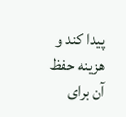پیدا کند و هزینه حفظ آن برای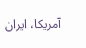آمریکا، ایران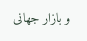و بازار جهانی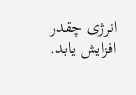انرژی چقدر افزایش یابد.